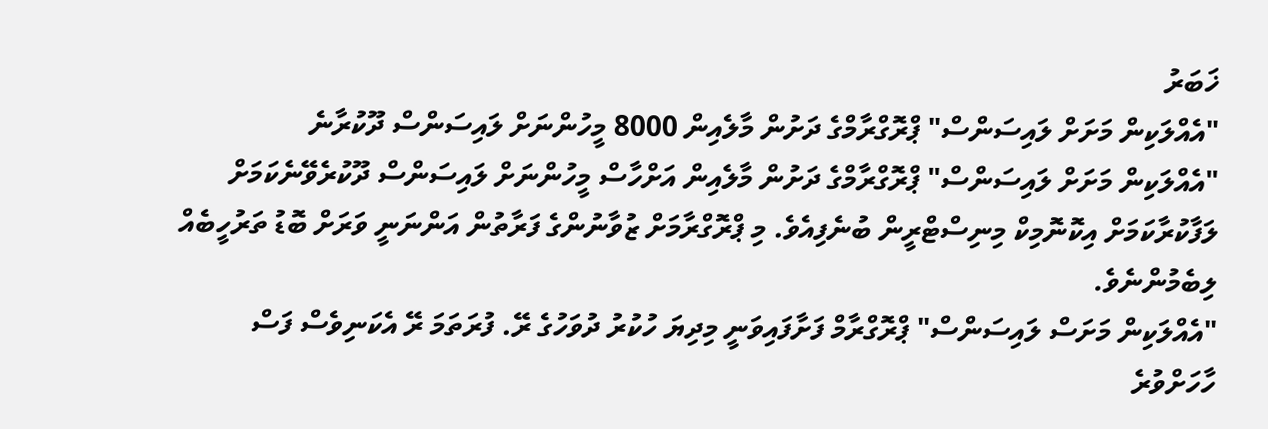ޚަބަރު
"އެއްލަކިން މަށަށް ލައިސަންސް" ޕްރޮގްރާމްގެ ދަށުން މާލެއިން 8000 މީހުންނަށް ލައިސަންސް ދޫކުރާނެ
"އެއްލަކިން މަށަށް ލައިސަންސް" ޕްރޮގްރާމްގެ ދަށުން މާލެއިން އަށްހާސް މީހުންނަށް ލައިސަންސް ދޫކުރެވޭނެކަމަށް ލަފާކުރާކަމަށް އިކޮނޮމިކް މިނިސްޓްރީން ބުނެފިއެވެ. މި ޕްރޮގްރާމަށް ޒުވާނުންގެ ފަރާތުން އަންނަނީ ވަރަށް ބޮޑު ތަރުހީބެއް ލިބެމުންނެވެ.
"އެއްލަކިން މަށަސް ލައިސަންސް" ޕްރޮގްރާމް ފަށާފައިވަނީ މިދިޔަ ހުކުރު ދުވަހުގެ ރޭ. ފުރަތަމަ ރޭ އެކަނިވެސް ފަސް ހާހަށްވުރެ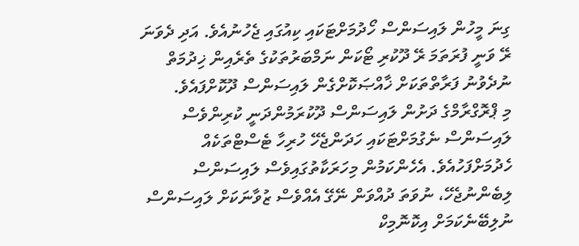ގިނަ މީހުން ލައިސަންސް ހޯދުމަށްޓަކައި ކިއުގައި ޖެހުނުއެވެ. އަދި ދެވަނަ ރޭ ވަނީ ފުރަތަމަ ރޭ ދޫކުރި ޓޯކަން ނަމްބަރުތަކުގެ ތެރެއިން ޚިދުމަތް ނުދެވުނު ފަރާތްތަކަށް ޚާއްޞަކޮށްގެން ލައިސަންސް ދޫކޮށްފައެވެ.
މި ޕްރޮގްރާމްގެ ދަށުން ލައިސަންސް ދޫކުރަމުންދަނީ ކުރިންވެސް ލައިސަންސް ނެގުމަށްޓަކައި ހަދަންޖެހޭ ހުރިހާ ޓެސްޓްތަކެއް ހެދުމަށްފަހުއެވެ. އެހެންކަމުން މިހަރަކާތުގައިވެސް ލައިސަންސް ލިބެންނުޖެހޭ، ނުވަތަ ދުއްވަން ނޭގޭ އެއްވެސް ޒުވާނަކަށް ލައިސަންސް ނުލިބޭނެކަމަށް އިކޮނޮމިކް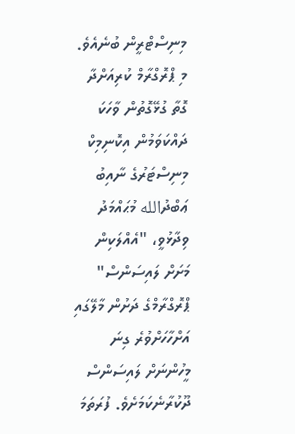މިނިސްޓްރީން ބުނެއެވެ.
މި ޕްރޮގްރާމް ކުރިއަށްދާ ގޮތާ ގުޅޭގޮތުން ވާހަކަ ދައްކަވަމުން އިކޮނިމިކް މިނިސްޓަރުގެ ނާއިބު ޢަބްދުالله މުޙައްމަދު ވިދާޅުވީ، "އެއްލަކިން މަށަށް ލައިސަންސް" ޕްރޮގްރާމްގެ ދަށުން މާލޭގައި އަށްހާހަށްވުރެ ގިނަ މީހުންނަށް ލައިސަންސް ދޫކުރާނެކަމަށެވެ. ފުރަތަމަ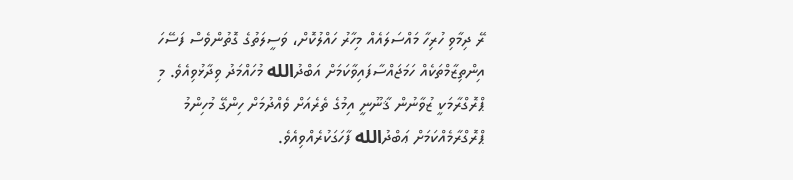ރޭ ދިމާވި ހުރިހާ މައްސަލައެއް މިހާރު ހައްލުކޮށް، ވަސީލަތުގެ ގޮތުންވެސް ފަސޭހަ އިންތިޒާމްތަކެއް ހަމަޖައްސާފައިވާކަމަށް އަބްދުالله މުހައްމަދު ވިދާޅުވިއެވެ. މި ޕްރޮގްރާމަކީ ޒުވާނުން ޤާނޫނީ އިމުގެ ތެރެއަށް ވެއްދުމަށް ހިންގޭ މުހިންމު ޕްރޮގްރާމެއްކަމަށް ޢަބްދުالله ފާހަގަކުރެއްވިއެވެ.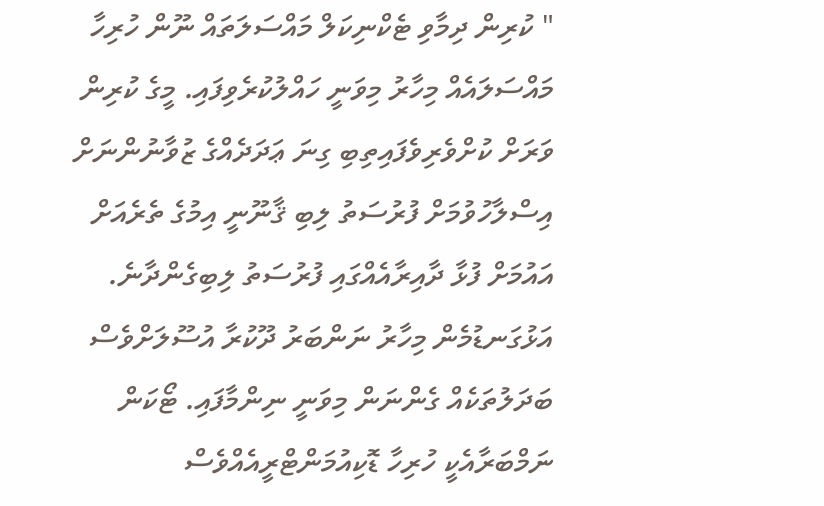" ކުރިން ދިމާވި ޓެކްނިކަލް މައްސަލަތައް ނޫން ހުރިހާ މައްސަލައެއް މިހާރު މިވަނީ ހައްލުކުރެވިފައި. މީގެ ކުރިން ވަރަށް ކުށްވެރިވެފައިތިބި ގިނަ ޢަދަދެއްގެ ޒުވާނުންނަށް އިސްލާހުވުމަށް ފުރުސަތު ލިބި ޤާނޫނީ އިމުގެ ތެރެއަށް އައުމަށް ފުޅާ ދާއިރާއެއްގައި ފުރުސަތު ލިބިގެންދާނެ. އަޅުގަނޑުމެން މިހާރު ނަންބަރު ދޫކުރާ އުސޫލަށްވެސް ބަދަލުތަކެއް ގެންނަން މިވަނީ ނިންމާފައި. ޓޯކަން ނަމްބަރާއެކީ ހުރިހާ ޑޮކިއުމަންޓްރީއެއްވެސް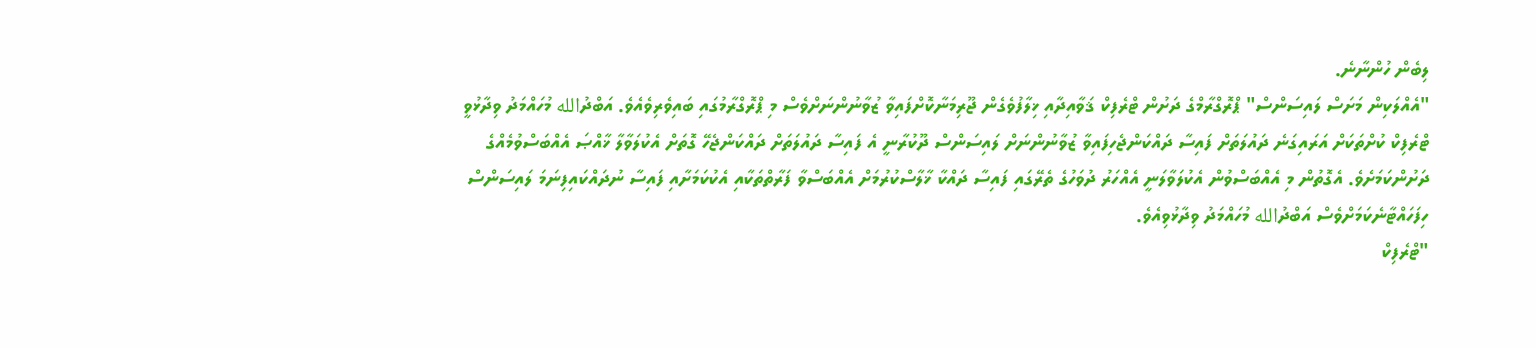ލިބެން ހުންނާނެ.
"އެއްލަކިން މަށަސް ލައިސަންސް" ޕްރޮގްރާމްގެ ދަށުން ޓްރެފިކް ޤަވާއިދާއި ޚިލާފުވެގެން ޖޫރިމަނާކޮށްފައިވާ ޒުވާނުންނަށްވެސް މި ޕްރޮގްރާމުގައި ބައިވެރިވެއެވެ. އަބްދުالله މުހައްމަދު ވިދާޅުވީ ޓްރެފިކް ކުށްތަކަށް އަރައިގަނެ ދައުލަތަށް ފައިސާ ދައްކަންޖެހިފައިވާ ޒުވާނުންނަށް ލައިސަންސް ދޫކުރާނީ އެ ފައިސާ ދައުލަތަށް ދައްކަންޖެހޭ ގޮތަށް އެކުލަވާލާ ޚާއްޞަ އެއްބަސްވުމެއްގެ ދަށުންކަމަށެވެ. އެގޮތުން މި އެއްބަސްވުން އެކުލަވާލަނީ އެއްހަރު ދުވަހުގެ ތެރޭގައި ފައިސާ ދައްކާ ޚާލާސްކުރުމަށް އެއްބަސްވާ ފަރާތްތަކާއި އެކުކަމަށާއި ފައިސާ ނުދައްކައިފިނަމަ ލައިސަންސް ހިފަހައްޓާނެކަމަށްވެސް އަބްދުالله މުހައްމަދު ވިދާޅުވިއެވެ.
"ޓްރެފިކް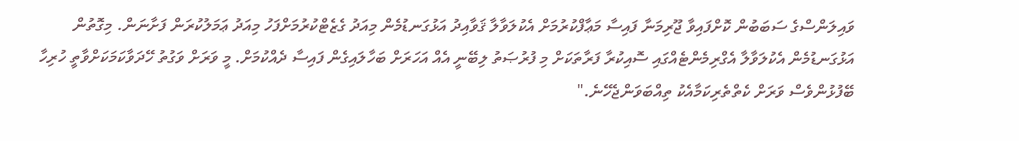ވައިލަންސްގެ ސަބަބުން ކޮށްފައިވާ ޖޫރިމަނާ ފައިސާ މަޢާފްކުރުމަށް އެކުލަވާލާ ޤަވާއިދު އަޅުގަނޑުމެން މިއަދު ގެޒެޓްކުރުމަށްފަހު މިއަދު ޢަމަލުކުރަން ފަށާނަން. މިގޮތުން އަޅުގަނޑުމެން އެކުލަވާލާ އެގްރިމެންޓެއްގައި ސޮއިކުރާ ފަރާތަކަށް މި ފުރުޞަތު ލިބޭނީ އެއް އަހަރަށް ބަހާލައިގެން ފައިސާ ދެއްކުމަށް. މީ ވަރަށް ވަގުތު ހޭދަވާކަމަކަށްވާތީ ހުރިހާ ބޭފުޅުންވެސް ވަރަށް ކެތްތެރިކަމާއެކު ތިއްބަވަންޖެހޭނެ."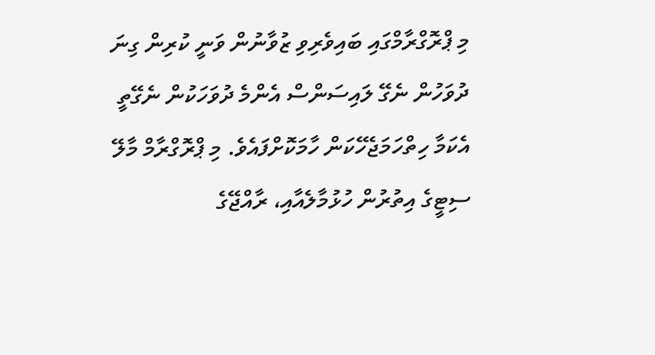މި ޕްރޮގްރާމްގައި ބައިވެރިވި ޒުވާނުން ވަނީ ކުރިން ގިނަ ދުވަހުން ނެގޭ ލައިސަންސް އެންމެ ދުވަހަކުން ނެގޭތީ އެކަމާ ހިތްހަމަޖެހޭކަން ހާމަކޮށްފައެވެ. މި ޕްރޮގްރާމް މާލޭ ސިޓީގެ އިތުރުން ހުޅުމާލެއާއި، ރާއްޖޭގެ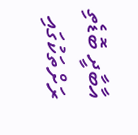އާބާދީ ބޮޑެތި ރަށްތަކުގައި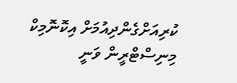ކުރިއަށްގެންދިއުމަށް އިކޮނޮމިކް މިނިސްޓްރީން ވަނީ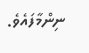ނިންމާފައެވެ.